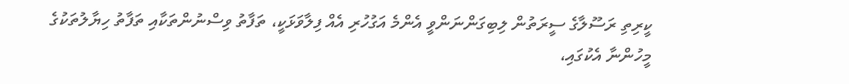ކީރިތި ރަސޫލާގެ ސީރަތުން ލިބިގަންނަންވީ އެންމެ އަގުހުރި އެއް ފިލާވަޅަކީ، ތަފާތު ވިސްނުންތަކާއި ތަފާތު ހިޔާލުތަކުގެ މީހުންނާ އެކުގައި،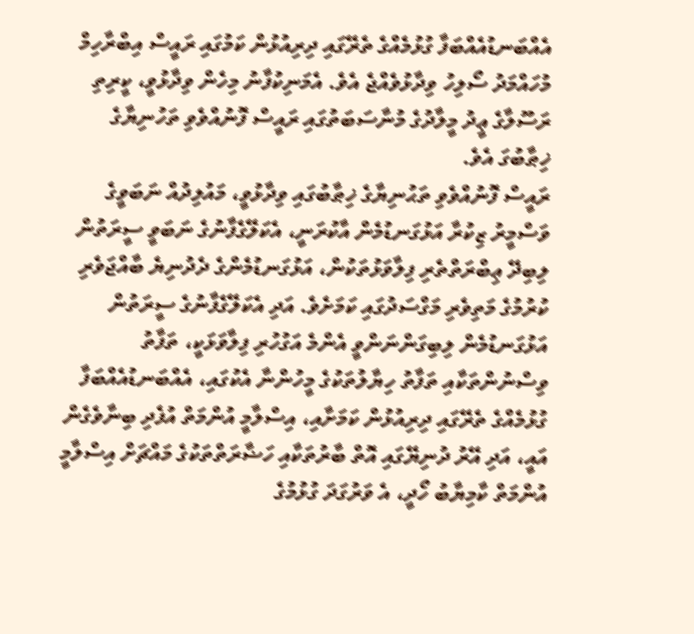އެއްބަނޑުއެއްބަފާ ގުޅުމެއްގެ ތެރޭގައި ދިރިއުޅުން ކަމުގައި ރައީސް އިބްރާހިމް މުހައްމަދު ސޯލިހު ވިދާޅުވެއްޖެ އެވެ. އެމަނިކުފާނު މިހެން ވިދާޅުވީ، ކީރިތި ރަސޫލާގެ ޢީދު މީލާދުގެ މުނާސަބަތުގައި ރައީސް ފޮނުއްވެވި ތަހުނިޔާގެ ޚިޠާބުގަ އެވެ.
ރައީސް ފޮނުއްވެވި ތަޙުނިޔާގެ ޚިޠާބުގައި ވިދާޅުވީ، މައުލިދުއް ނަބަވީގެ ވަސްމީރު ޒިކުރާ އަޅުގަނޑުމެން އާކުރަނީ، އެކަލޭގެފާނުގެ ނަބަވީ ސީރަތުން ލިބިދޭ ޢިބްރަތްތެރި ފިލާވަޅުތަކުން، އަޅުގަނޑުމެންގެ ދެދުނިޔެ ބާއްޖަވެރި ކުރުމުގެ މަތިވެރި މަގްސަދުގައި ކަމަށެވެ. އަދި އެކަލޭގެފާނުގެ ސީރަތުން އަޅުގަނޑުމެން ލިބިގަންނަންވީ އެންމެ އަގުހުރި ފިލާވަޅަކީ، ތަފާތު ވިސްނުންތަކާއި ތަފާތު ހިޔާލުތަކުގެ މީހުންނާ އެކުގައި، އެއްބަނޑުއެއްބަފާ ގުޅުމެއްގެ ތެރޭގައި ދިރިއުޅުން ކަމަށާއި، އިސްލާމީ އުންމަތް އުފެދި ބިނާވެގެން އައީ، އަދި އޭރު ދުނިޔޭގައި އޮތް ބާރުތަކާއި ހަޟާރަތްތަކުގެ މައްޗަށް އިސްލާމީ އުންމަތް ކާމިޔާބު ހޯދީ، އެ ވަރުގަދަ ގުޅުމުގެ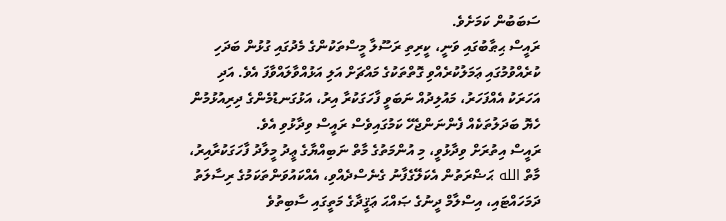ސަބަބުން ކަމަށެވެ.
ރައީސް ޙިޠާބުގައި ވަނީ، ކީރިތި ރަސޫލާ މީސްތަކުންގެ މެދުގައި ގުޅުން ބަދަހި ކުރެއްވުމުގައި ޢަމަލުކުރެއްވި ގޮތްތަކުގެ މައްޗަށް އަލި އަޅުއްވާލައްވާފަ އެވެ. އަދި އަހަރަކު އެއްފަހަރު، މައުލިދުއް ނަބަވީ ފާހަގަކުރާ އިރު، އަޅުގަނޑުމެންގެ ދިރިއުޅުމުން ހެޔޮ ބަދަލުތަކެއް ފެންނަންޖެހޭ ކަމުގައިވެސް ރައީސް ވިދާޅުވި އެވެ.
ރައީސް އިތުރަށް ވިދާޅުވީ، މި އުންމަތުގެ މާތް ނަބިއްޔާގެ ޢީދު މީލާދު ފާހަގަކުރާއިރު، މާތް الله ޙަޟްރަތުން އެކަލޭގެފާނު ގެނެސްދެއްވި، އެއްކައުވަންތަކަމުގެ ރިސާލަތު ދަމަހައްޓައި، އިސްލާމް ދީނުގެ ޞައްޙަ ޢަޤީދާގެ މަތީގައި ސާބިތުވެ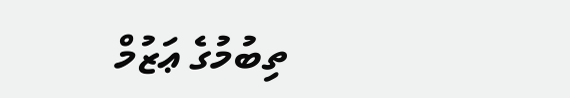ތިބުމުގެ ޢަޒުމް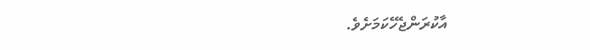އާކުރަންޖެހޭކަމަށެވެ.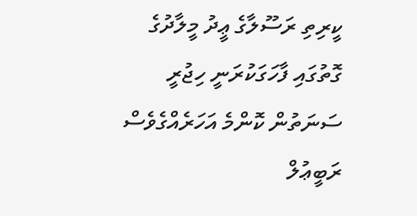ކީރިތި ރަސޫލާގެ ޢީދު މީލާދުގެ ގޮތުގައި ފާހަގަކުރަނީ ހިޖުރީ ސަނަތުން ކޮންމެ އަހަރެއްގެވެސް ރަބީޢުލް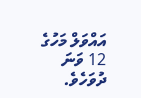އައްވަލް މަހުގެ 12 ވަނަ ދުވަހެވެ.